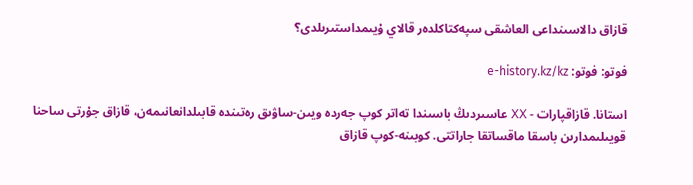قازاق دالاسىنداعى العاشقى سپەكتاكلدەر قالاي ۇيىمداستىرىلدى؟

فوتو: فوتو: e-history.kz/kz

استانا. قازاقپارات - ⅩⅩ عاسىردىڭ باسىندا تەاتر كوپ جەردە ويىن-ساۋىق رەتىندە قابىلدانعانىمەن، قازاق جۇرتى ساحنا قويىلىمدارىن باسقا ماقساتقا جاراتتى. كوبىنە-كوپ قازاق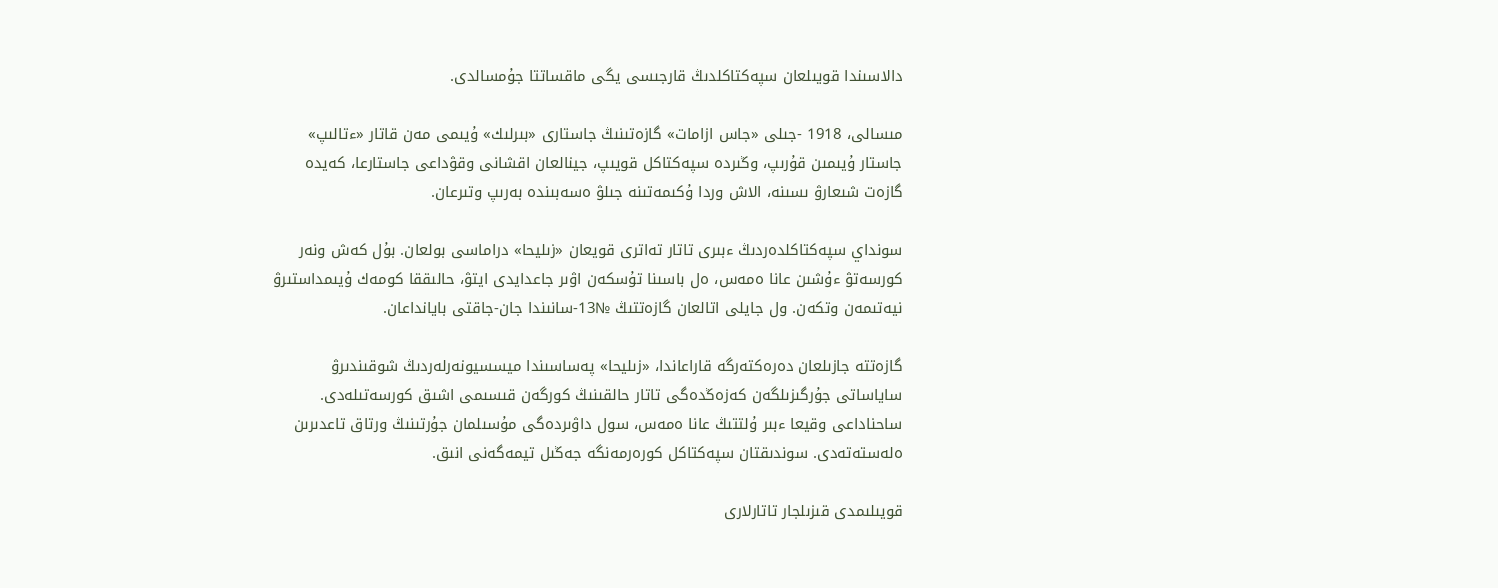دالاسىندا قويىلعان سپەكتاكلدىڭ قارجىسى يگى ماقساتتا جۇمسالدى.

مىسالى، 1918 -جىلى «جاس ازامات» گازەتىنىڭ جاستارى «بىرلىك» ۇيىمى مەن قاتار «ءتالىپ» جاستار ۇيىمىن قۇرىپ، وڭىردە سپەكتاكل قويىپ، جينالعان اقشانى وقۋداعى جاستارعا، كەيدە گازەت شىعارۋ ىسىنە، الاش وردا ۇكىمەتىنە جىلۋ ەسەبىندە بەرىپ وتىرعان.

سونداي سپەكتاكلدەردىڭ ءبىرى تاتار تەاترى قويعان «زىليحا» دراماسى بولعان. بۇل كەش ونەر كورسەتۋ ءۇشىن عانا ەمەس، ەل باسىنا تۇسكەن اۋىر جاعدايدى ايتۋ، حالىققا كومەك ۇيىمداستىرۋ نيەتىمەن وتكەن. ول جايلى اتالعان گازەتتىڭ №13-سانىندا جان-جاقتى بايانداعان.

گازەتتە جازىلعان دەرەكتەرگە قاراعاندا، «زىليحا» پەساسىندا ميسسيونەرلەردىڭ شوقىندىرۋ ساياساتى جۇرگىزىلگەن كەزەڭدەگى تاتار حالقىنىڭ كورگەن قىسىمى اشىق كورسەتىلەدى. ساحناداعى وقيعا ءبىر ۇلتتىڭ عانا ەمەس، سول داۋىردەگى مۇسىلمان جۇرتىنىڭ ورتاق تاعدىرىن ەلەستەتەدى. سوندىقتان سپەكتاكل كورەرمەنگە جەڭىل تيمەگەنى انىق.

قويىلىمدى قىزىلجار تاتارلارى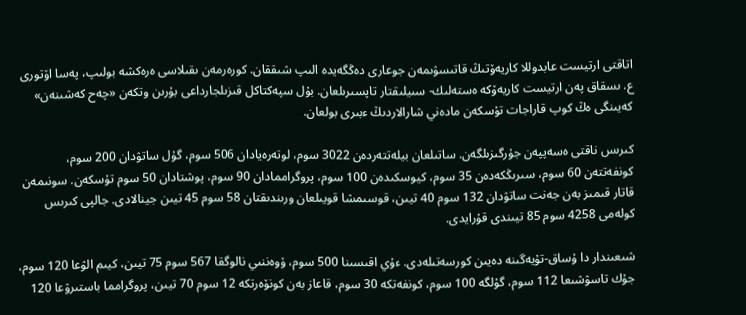اتاقتى ارتيست عابدوللا كاريەۆتىڭ قاتىسۋىمەن جوعارى دەڭگەيدە الىپ شىققان. كورەرمەن ىقىلاسى ەرەكشە بولىپ، پەسا اۆتورى ع. ىسقاق پەن ارتيست كاريەۆكە ەستەلىك- سىيلىقتار تاپسىرىلعان. بۇل سپەكتاكل قىزىلجارداعى بۇرىن وتكەن «چەح كەشىنەن» كەيىنگى ەڭ كوپ قاراجات تۇسكەن مادەني شارالاردىڭ ءبىرى بولعان.

كىرىس ناقتى ەسەپپەن جۇرگىزىلگەن. ساتىلعان بيلەتتەردەن 3022 سوم، لوتەرەيادان 506 سوم، گۇل ساتۋدان 200 سوم، كونفەتتەن 60 سوم، سىرىڭكەدەن 35 سوم، كيوسكىدەن 100 سوم، پروگراممادان 90 سوم، پوشتادان 50 سوم تۇسكەن. سونىمەن قاتار قىمىز بەن جەنت ساتۋدان 132 سوم 40 تيىن، قوسىمشا قويىلعان ورىندىقتان 58 سوم 45 تيىن جينالادى. جالپى كىرىس كولەمى 4258 سوم 85 تيىندى قۇرايدى.

شىعىندار دا ۇساق-تۇيەگىنە دەيىن كورسەتىلەدى. ءۇي اقىسىنا 500 سوم، ۆوەننىي نالوگقا 567 سوم 75 تيىن، كيىم الۋعا 120 سوم، جۇك تاسۋشىعا 112 سوم، گۇلگە 100 سوم، كونفەتكە 30 سوم، قاعاز بەن كونۆەرتكە 12 سوم 70 تيىن، پروگرامما باستىرۋعا 120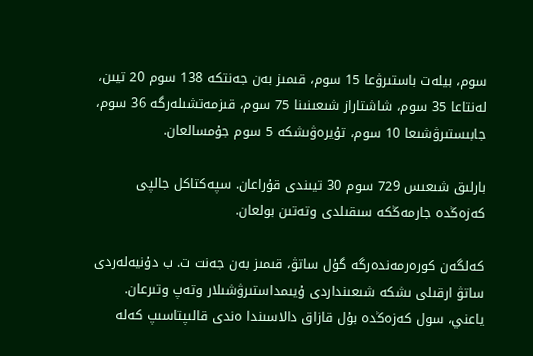سوم، بيلەت باستىرۋعا 15 سوم، قىمىز بەن جەنتكە 138 سوم 20 تيىن، لەنتاعا 35 سوم، شاشتاراز شىعىنىنا 75 سوم، قىزمەتشىلەرگە 36 سوم، جابىستىرۋشىعا 10 سوم، تۇيرەۋىشكە 5 سوم جۇمسالعان.

بارلىق شىعىس 729 سوم 30 تيىندى قۇراعان. سپەكتاكل جالپى كەزەڭدە جارمەڭكە سىقىلدى وتەتىن بولعان.

كەلگەن كورەرمەندەرگە گۇل ساتۋ، قىمىز بەن جەنت ت. ب دۇنيەلەردى ساتۋ ارقىلى ىشكە شىعىنداردى ۇيىمداستىرۋشىلار وتەپ وتىرعان. ياعني، سول كەزەڭدە بۇل قازاق دالاسىندا ەندى قالىپتاسىپ كەلە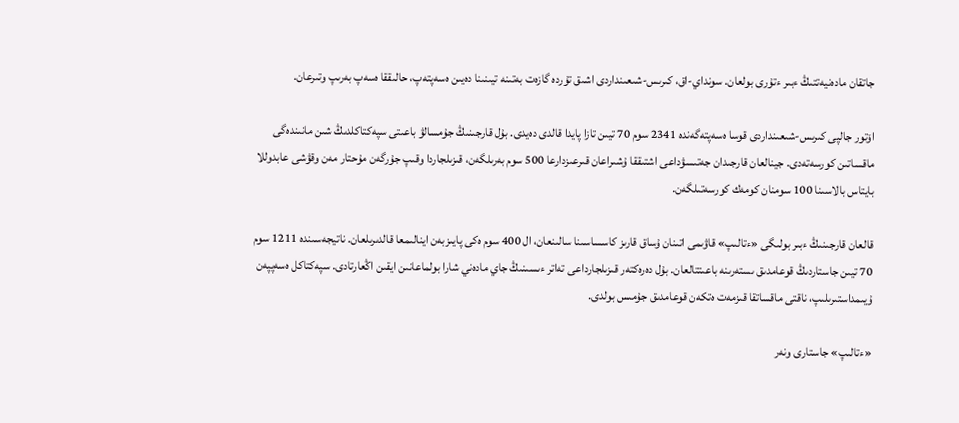جاتقان مادەنيەتتىڭ ءبىر ءتۇرى بولعان. سونداي-اق، كىرىس-شىعىنداردى اشىق تۇردە گازەت بەتىنە تيىنىنا دەيىن ەسەپتەپ، حالىققا ەسەپ بەرىپ وتىرعان.

اۆتور جالپى كىرىس-شىعىنداردى قوسا ەسەپتەگەندە 2341 سوم 70 تيىن تازا پايدا قالدى دەيدى. بۇل قارجىنىڭ جۇمسالۋ باعىتى سپەكتاكلدىڭ شىن مانىندەگى ماقساتىن كورسەتەدى. جينالعان قارجىدان جەتىسۋداعى اشتىققا ۇشىراعان قىرعىزدارعا 500 سوم بەرىلگەن، قىزىلجاردا وقىپ جۇرگەن مۇحتار مەن وقۋشى عابدوللا بايتاس بالاسىنا 100 سومنان كومەك كورسەتىلگەن.

قالعان قارجىنىڭ ءبىر بولىگى «ءتالىپ» قاۋىمى اتىنان ۇساق قارىز كاسساسىنا سالىنعان، ال 400 سوم ەكى پايىزبەن اينالىمعا قالدىرىلعان. ناتيجەسىندە 1211 سوم 70 تيىن جاستاردىڭ قوعامدىق ىستەرىنە باعىتتالعان. بۇل دەرەكتەر قىزىلجارداعى تەاتر ءىسىنىڭ جاي مادەني شارا بولماعانىن ايقىن اڭعارتادى. سپەكتاكل ەسەپپەن ۇيىمداستىرىلىپ، ناقتى ماقساتقا قىزمەت ەتكەن قوعامدىق جۇمىس بولدى.

«ءتالىپ» جاستارى ونەر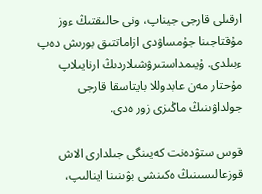ارقىلى قارجى جيناپ، ونى حالىقتىڭ ءوز مۇقتاجىنا جۇمساۋدى ازاماتتىق بورىش دەپ ءبىلدى. ۇيىمداستىرۋشىلاردىڭ ارنايىلاپ مۇحتار مەن عابدوللا بايتاسقا قارجى جولداۋىنىڭ ماڭىزى زور ەدى.

قوس ستۋدەنت كەيىنگى جىلدارى الاش قوزعالىسىنىڭ ەكىنشى بۋىنىنا اينالىپ،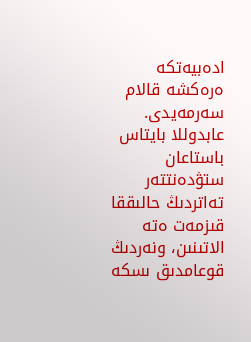ادەبيەتكە ەرەكشە قالام سەرمەيدى. عابدوللا بايتاس باستاعان ستۋدەنتتەر تەاتردىڭ حالىققا قىزمەت ەتە الاتىنىن، ونەردىڭ قوعامدىق ىسكە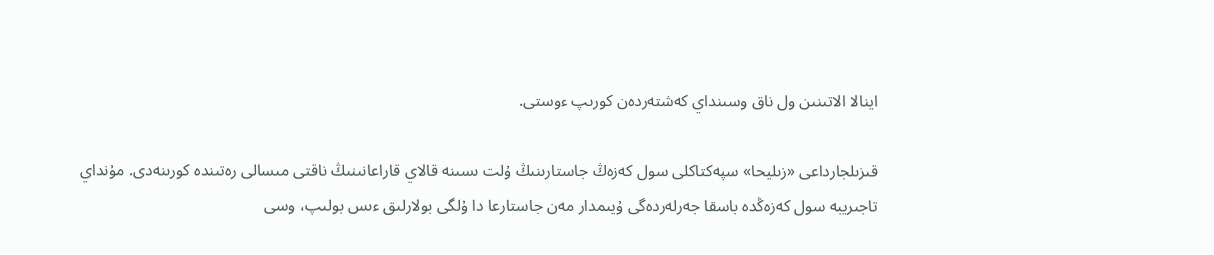اينالا الاتىنىن ول ناق وسىنداي كەشتەردەن كورىپ ءوستى.

قىزىلجارداعى «زىليحا» سپەكتاكلى سول كەزەڭ جاستارىنىڭ ۇلت ىسىنە قالاي قاراعانىنىڭ ناقتى مىسالى رەتىندە كورىنەدى. مۇنداي تاجىريبە سول كەزەڭدە باسقا جەرلەردەگى ۇيىمدار مەن جاستارعا دا ۇلگى بولارلىق ءىس بولىپ، وسى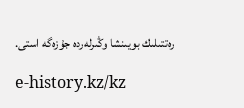رەتتىلىك بويىنشا وڭىرلەردە جۇزەگە استى.

e-history.kz/kz